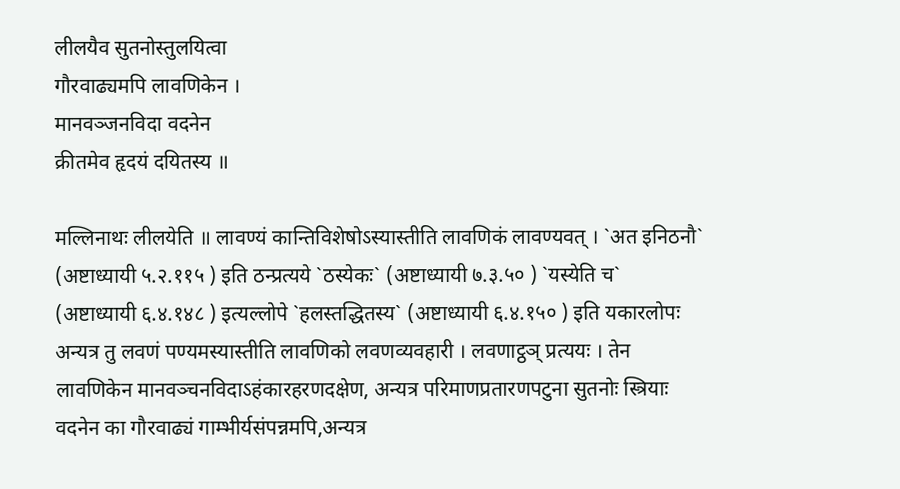लीलयैव सुतनोस्तुलयित्वा
गौरवाढ्यमपि लावणिकेन ।
मानवञ्जनविदा वदनेन
क्रीतमेव हृदयं दयितस्य ॥

मल्लिनाथः लीलयेति ॥ लावण्यं कान्तिविशेषोऽस्यास्तीति लावणिकं लावण्यवत् । `अत इनिठनौ` (अष्टाध्यायी ५.२.११५ ) इति ठन्प्रत्यये `ठस्येकः` (अष्टाध्यायी ७.३.५० ) `यस्येति च` (अष्टाध्यायी ६.४.१४८ ) इत्यल्लोपे `हलस्तद्धितस्य` (अष्टाध्यायी ६.४.१५० ) इति यकारलोपः अन्यत्र तु लवणं पण्यमस्यास्तीति लावणिको लवणव्यवहारी । लवणाट्ठञ् प्रत्ययः । तेन लावणिकेन मानवञ्चनविदाऽहंकारहरणदक्षेण, अन्यत्र परिमाणप्रतारणपटुना सुतनोः स्त्रियाः वदनेन का गौरवाढ्यं गाम्भीर्यसंपन्नमपि,अन्यत्र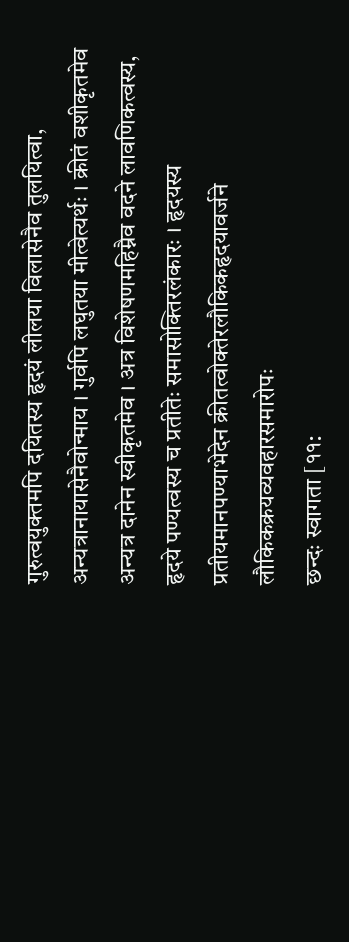गुरुत्वयुक्तमपि दयितस्य हृदयं लीलया विलासेनैव तुलयित्वा, अन्यत्रानायासेनैवोन्माय । गुर्वपि लघुतया मीत्वेत्यर्थः । क्रीतं वशीकृतमेव अन्यत्र दानेन स्वीकृतमेव । अत्र विशेषणमहिम्नैव वदने लावणिकत्वस्य, हृदये पण्यत्वस्य च प्रतीतेः समासोक्तिरलंकारः । हृदयस्य प्रतीयमानपण्याभेदेन क्रीतत्वोक्तेरलौकिकहृदयावर्जने लौकिकक्रयव्यवहारसमारोपः
छन्दः स्वागता [११: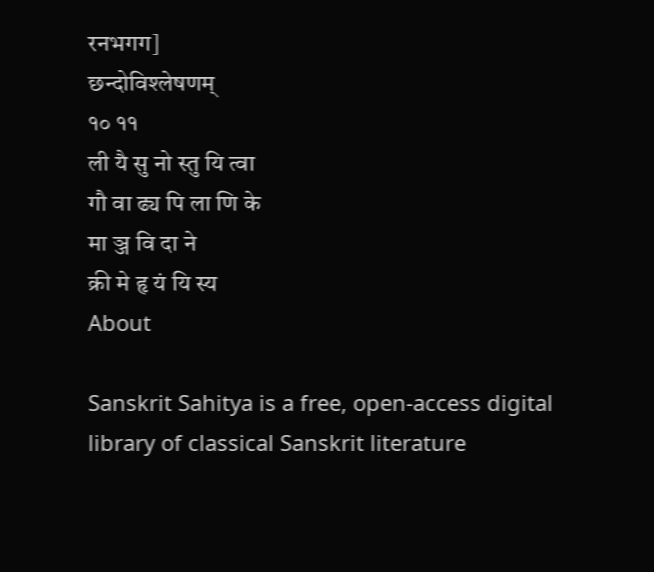रनभगग]
छन्दोविश्लेषणम्
१० ११
ली यै सु नो स्तु यि त्वा
गौ वा ढ्य पि ला णि के
मा ञ्ज वि दा ने
क्री मे हृ यं यि स्य
About

Sanskrit Sahitya is a free, open-access digital library of classical Sanskrit literature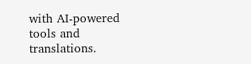with AI-powered tools and translations.